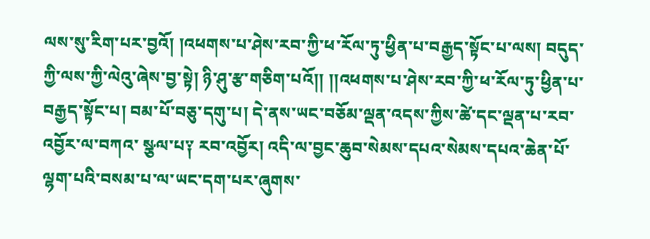ལས་སུ་རིག་པར་བྱའོ། །འཕགས་པ་ཤེས་རབ་ཀྱི་ཕ་རོལ་ཏུ་ཕྱིན་པ་བརྒྱད་སྟོང་པ་ལས། བདུད་ཀྱི་ལས་ཀྱི་ལེའུ་ཞེས་བྱ་སྟེ། ཉི་ཤུ་རྩ་གཅིག་པའོ།། །།འཕགས་པ་ཤེས་རབ་ཀྱི་ཕ་རོལ་ཏུ་ཕྱིན་པ་བརྒྱད་སྟོང་པ། བམ་པོ་བཅུ་དགུ་པ། དེ་ནས་ཡང་བཅོམ་ལྡན་འདས་ཀྱིས་ཚེ་དང་ལྡན་པ་རབ་འབྱོར་ལ་བཀའ་ སྩལ་པ༑ རབ་འབྱོར། འདི་ལ་བྱང་ཆུབ་སེམས་དཔའ་སེམས་དཔའ་ཆེན་པོ་ལྷག་པའི་བསམ་པ་ལ་ཡང་དག་པར་ཞུགས་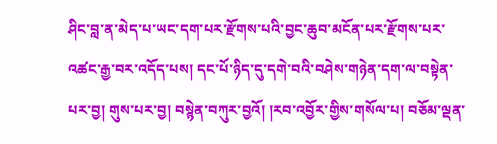ཤིང་བླ་ན་མེད་པ་ཡང་དག་པར་རྫོགས་པའི་བྱང་ཆུབ་མངོན་པར་རྫོགས་པར་ འཚང་རྒྱ་བར་འདོད་པས། དང་པོ་ཉིད་དུ་དགེ་བའི་བཤེས་གཉེན་དག་ལ་བསྟེན་པར་བྱ། གུས་པར་བྱ། བསྙེན་བཀུར་བྱའོ། །རབ་འབྱོར་གྱིས་གསོལ་པ། བཅོམ་ལྡན་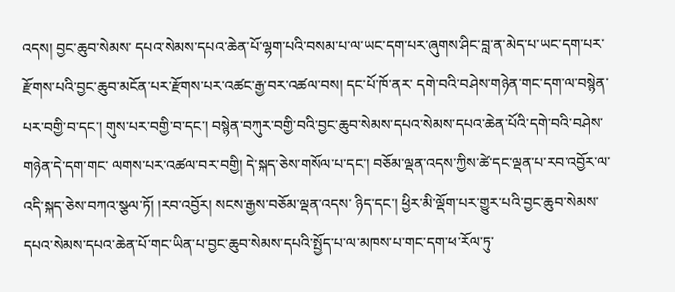འདས། བྱང་ཆུབ་སེམས་ དཔའ་སེམས་དཔའ་ཆེན་པོ་ལྷག་པའི་བསམ་པ་ལ་ཡང་དག་པར་ཞུགས་ཤིང་བླ་ན་མེད་པ་ཡང་དག་པར་རྫོགས་པའི་བྱང་ཆུབ་མངོན་པར་རྫོགས་པར་འཚང་རྒྱ་བར་འཚལ་བས། དང་པོ་ཁོ་ནར་ དགེ་བའི་བཤེས་གཉེན་གང་དག་ལ་བསྙེན་པར་བགྱི་བ་དང་། གུས་པར་བགྱི་བ་དང་། བསྙེན་བཀུར་བགྱི་བའི་བྱང་ཆུབ་སེམས་དཔའ་སེམས་དཔའ་ཆེན་པོའི་དགེ་བའི་བཤེས་གཉེན་དེ་དག་གང་ ལགས་པར་འཚལ་བར་བགྱི། དེ་སྐད་ཅེས་གསོལ་པ་དང་། བཅོམ་ལྡན་འདས་ཀྱིས་ཚེ་དང་ལྡན་པ་རབ་འབྱོར་ལ་འདི་སྐད་ཅེས་བཀའ་སྩལ་ཏོ། །རབ་འབྱོར། སངས་རྒྱས་བཅོམ་ལྡན་འདས་ ཉིད་དང་། ཕྱིར་མི་ལྡོག་པར་གྱུར་པའི་བྱང་ཆུབ་སེམས་དཔའ་སེམས་དཔའ་ཆེན་པོ་གང་ཡིན་པ་བྱང་ཆུབ་སེམས་དཔའི་སྤྱོད་པ་ལ་མཁས་པ་གང་དག་ཕ་རོལ་ཏུ་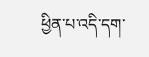ཕྱིན་པ་འདི་དག་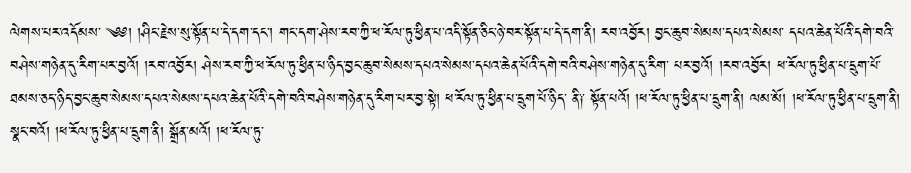ལེགས་པར་འདོམས་ ༄༅། །ཤིང་རྗེས་སུ་སྟོན་པ་དེ་དག་དང་། གང་དག་ཤེས་རབ་ཀྱི་ཕ་རོལ་ཏུ་ཕྱིན་པ་འདི་སྟོན་ཅིང་ཉེ་བར་སྟོན་པ་དེ་དག་ནི། རབ་འབྱོར། བྱང་ཆུབ་སེམས་དཔའ་སེམས་ དཔའ་ཆེན་པོའི་དགེ་བའི་བཤེས་གཉེན་དུ་རིག་པར་བྱའོ། །རབ་འབྱོར། ཤེས་རབ་ཀྱི་ཕ་རོལ་ཏུ་ཕྱིན་པ་ཉིད་བྱང་ཆུབ་སེམས་དཔའ་སེམས་དཔའ་ཆེན་པོའི་དགེ་བའི་བཤེས་གཉེན་དུ་རིག་ པར་བྱའོ། །རབ་འབྱོར། ཕ་རོལ་ཏུ་ཕྱིན་པ་དྲུག་པོ་ཐམས་ཅད་ཉིད་བྱང་ཆུབ་སེམས་དཔའ་སེམས་དཔའ་ཆེན་པོའི་དགེ་བའི་བཤེས་གཉེན་དུ་རིག་པར་བྱ་སྟེ། ཕ་རོལ་ཏུ་ཕྱིན་པ་དྲུག་པོ་ཉིད་ ནི༑ སྟོན་པའོ། །ཕ་རོལ་ཏུ་ཕྱིན་པ་དྲུག་ནི། ལམ་མོ། །ཕ་རོལ་ཏུ་ཕྱིན་པ་དྲུག་ནི། སྣང་བའོ། །ཕ་རོལ་ཏུ་ཕྱིན་པ་དྲུག་ནི། སྒྲོན་མའོ། །ཕ་རོལ་ཏུ་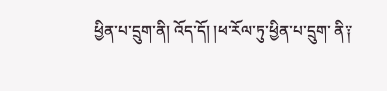ཕྱིན་པ་དྲུག་ནི། འོད་དོ། །ཕ་རོལ་ཏུ་ཕྱིན་པ་དྲུག་ ནི༑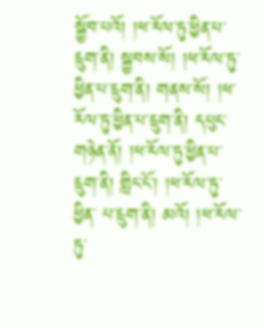སྐྱོབ་པའོ། །ཕ་རོལ་ཏུ་ཕྱིན་པ་དྲུག་ནི། སྐྱབས་སོ། །ཕ་རོལ་ཏུ་ཕྱིན་པ་དྲུག་ནི། གནས་སོ། །ཕ་རོལ་ཏུ་ཕྱིན་པ་དྲུག་ནི། དཔུང་གཉེན་ནོ། །ཕ་རོལ་ཏུ་ཕྱིན་པ་དྲུག་ནི། གླིང་ངོ་། །ཕ་རོལ་ཏུ་ཕྱིན་ པ་དྲུག་ནི། མའོ། །ཕ་རོལ་ཏུ་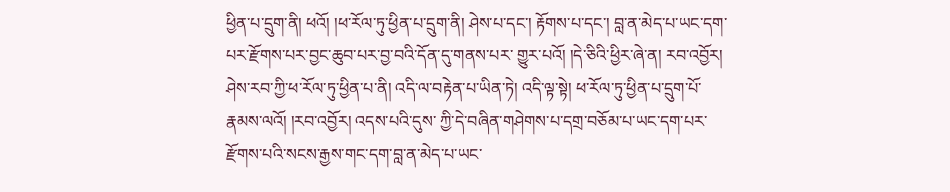ཕྱིན་པ་དྲུག་ནི། ཕའོ། །ཕ་རོལ་ཏུ་ཕྱིན་པ་དྲུག་ནི། ཤེས་པ་དང་། རྟོགས་པ་དང་། བླ་ན་མེད་པ་ཡང་དག་པར་རྫོགས་པར་བྱང་ཆུབ་པར་བྱ་བའི་དོན་དུ་གནས་པར་ གྱུར་པའོ། །དེ་ཅིའི་ཕྱིར་ཞེ་ན། རབ་འབྱོར། ཤེས་རབ་ཀྱི་ཕ་རོལ་ཏུ་ཕྱིན་པ་ནི། འདི་ལ་བརྟེན་པ་ཡིན་ཏེ། འདི་ལྟ་སྟེ། ཕ་རོལ་ཏུ་ཕྱིན་པ་དྲུག་པོ་རྣམས་ལའོ། །རབ་འབྱོར། འདས་པའི་དུས་ ཀྱི་དེ་བཞིན་གཤེགས་པ་དགྲ་བཅོམ་པ་ཡང་དག་པར་རྫོགས་པའི་སངས་རྒྱས་གང་དག་བླ་ན་མེད་པ་ཡང་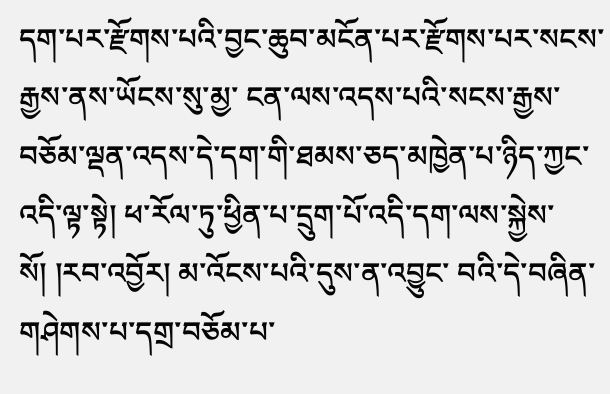དག་པར་རྫོགས་པའི་བྱང་ཆུབ་མངོན་པར་རྫོགས་པར་སངས་རྒྱས་ནས་ཡོངས་སུ་མྱ་ ངན་ལས་འདས་པའི་སངས་རྒྱས་བཅོམ་ལྡན་འདས་དེ་དག་གི་ཐམས་ཅད་མཁྱེན་པ་ཉིད་ཀྱང་འདི་ལྟ་སྟེ། ཕ་རོལ་ཏུ་ཕྱིན་པ་དྲུག་པོ་འདི་དག་ལས་སྐྱེས་སོ། །རབ་འབྱོར། མ་འོངས་པའི་དུས་ན་འབྱུང་ བའི་དེ་བཞིན་གཤེགས་པ་དགྲ་བཅོམ་པ་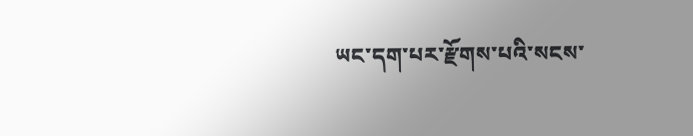ཡང་དག་པར་རྫོགས་པའི་སངས་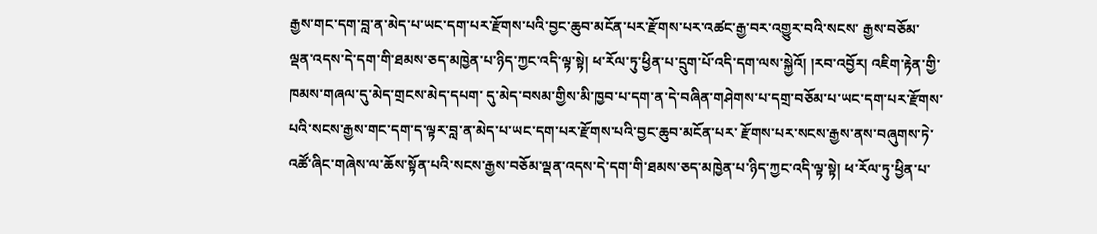རྒྱས་གང་དག་བླ་ན་མེད་པ་ཡང་དག་པར་རྫོགས་པའི་བྱང་ཆུབ་མངོན་པར་རྫོགས་པར་འཚང་རྒྱ་བར་འགྱུར་བའི་སངས་ རྒྱས་བཅོམ་ལྡན་འདས་དེ་དག་གི་ཐམས་ཅད་མཁྱེན་པ་ཉིད་ཀྱང་འདི་ལྟ་སྟེ། ཕ་རོལ་ཏུ་ཕྱིན་པ་དྲུག་པོ་འདི་དག་ལས་སྐྱེའོ། །རབ་འབྱོར། འཇིག་རྟེན་གྱི་ཁམས་གཞལ་དུ་མེད་གྲངས་མེད་དཔག་ དུ་མེད་བསམ་གྱིས་མི་ཁྱབ་པ་དག་ན་དེ་བཞིན་གཤེགས་པ་དགྲ་བཅོམ་པ་ཡང་དག་པར་རྫོགས་པའི་སངས་རྒྱས་གང་དག་ད་ལྟར་བླ་ན་མེད་པ་ཡང་དག་པར་རྫོགས་པའི་བྱང་ཆུབ་མངོན་པར་ རྫོགས་པར་སངས་རྒྱས་ནས་བཞུགས་ཏེ་འཚོ་ཞིང་གཞེས་ལ་ཆོས་སྟོན་པའི་སངས་རྒྱས་བཅོམ་ལྡན་འདས་དེ་དག་གི་ཐམས་ཅད་མཁྱེན་པ་ཉིད་ཀྱང་འདི་ལྟ་སྟེ། ཕ་རོལ་ཏུ་ཕྱིན་པ་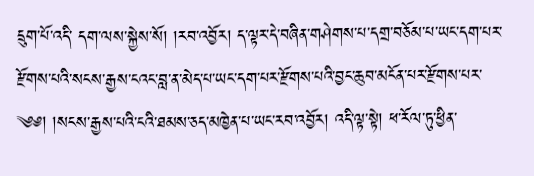དྲུག་པོ་འདི་ དག་ལས་སྐྱེས་སོ། །རབ་འབྱོར། ད་ལྟར་དེ་བཞིན་གཤེགས་པ་དགྲ་བཅོམ་པ་ཡང་དག་པར་རྫོགས་པའི་སངས་རྒྱས་ངའང་བླ་ན་མེད་པ་ཡང་དག་པར་རྫོགས་པའི་བྱང་ཆུབ་མངོན་པར་རྫོགས་པར་ ༄༅། །སངས་རྒྱས་པའི་ངའི་ཐམས་ཅད་མཁྱེན་པ་ཡང་རབ་འབྱོར། འདི་ལྟ་སྟེ། ཕ་རོལ་ཏུ་ཕྱིན་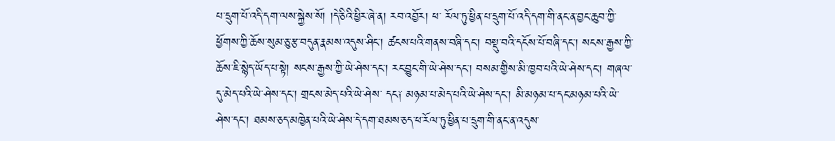པ་དྲུག་པོ་འདི་དག་ལས་སྐྱེས་སོ། །དེ་ཅིའི་ཕྱིར་ཞེ་ན། རབ་འབྱོར། ཕ་ རོལ་ཏུ་ཕྱིན་པ་དྲུག་པོ་འདི་དག་གི་ནང་ན་བྱང་ཆུབ་ཀྱི་ཕྱོགས་ཀྱི་ཆོས་སུམ་ཅུ་རྩ་བདུན་རྣམས་འདུས་ཤིང་། ཚངས་པའི་གནས་བཞི་དང་། བསྡུ་བའི་དངོས་པོ་བཞི་དང་། སངས་རྒྱས་ཀྱི་ ཆོས་ཇི་སྙེད་ཡོད་པ་སྟེ། སངས་རྒྱས་ཀྱི་ཡེ་ཤེས་དང་། རང་བྱུང་གི་ཡེ་ཤེས་དང་། བསམ་གྱིས་མི་ཁྱབ་པའི་ཡེ་ཤེས་དང་། གཞལ་དུ་མེད་པའི་ཡེ་ཤེས་དང་། གྲངས་མེད་པའི་ཡེ་ཤེས་ དང༑ མཉམ་པ་མེད་པའི་ཡེ་ཤེས་དང་། མི་མཉམ་པ་དང་མཉམ་པའི་ཡེ་ཤེས་དང་། ཐམས་ཅད་མཁྱེན་པའི་ཡེ་ཤེས་དེ་དག་ཐམས་ཅད་ཕ་རོལ་ཏུ་ཕྱིན་པ་དྲུག་གི་ནང་ན་འདུས་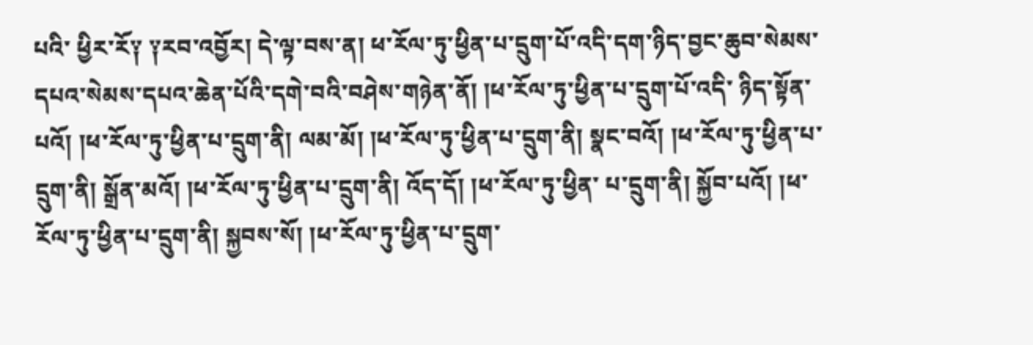པའི་ ཕྱིར་རོ༑ ༑རབ་འབྱོར། དེ་ལྟ་བས་ན། ཕ་རོལ་ཏུ་ཕྱིན་པ་དྲུག་པོ་འདི་དག་ཉིད་བྱང་ཆུབ་སེམས་དཔའ་སེམས་དཔའ་ཆེན་པོའི་དགེ་བའི་བཤེས་གཉེན་ནོ། །ཕ་རོལ་ཏུ་ཕྱིན་པ་དྲུག་པོ་འདི་ ཉིད་སྟོན་པའོ། །ཕ་རོལ་ཏུ་ཕྱིན་པ་དྲུག་ནི། ལམ་མོ། །ཕ་རོལ་ཏུ་ཕྱིན་པ་དྲུག་ནི། སྣང་བའོ། །ཕ་རོལ་ཏུ་ཕྱིན་པ་དྲུག་ནི། སྒྲོན་མའོ། །ཕ་རོལ་ཏུ་ཕྱིན་པ་དྲུག་ནི། འོད་དོ། །ཕ་རོལ་ཏུ་ཕྱིན་ པ་དྲུག་ནི། སྐྱོབ་པའོ། །ཕ་རོལ་ཏུ་ཕྱིན་པ་དྲུག་ནི། སྐྱབས་སོ། །ཕ་རོལ་ཏུ་ཕྱིན་པ་དྲུག་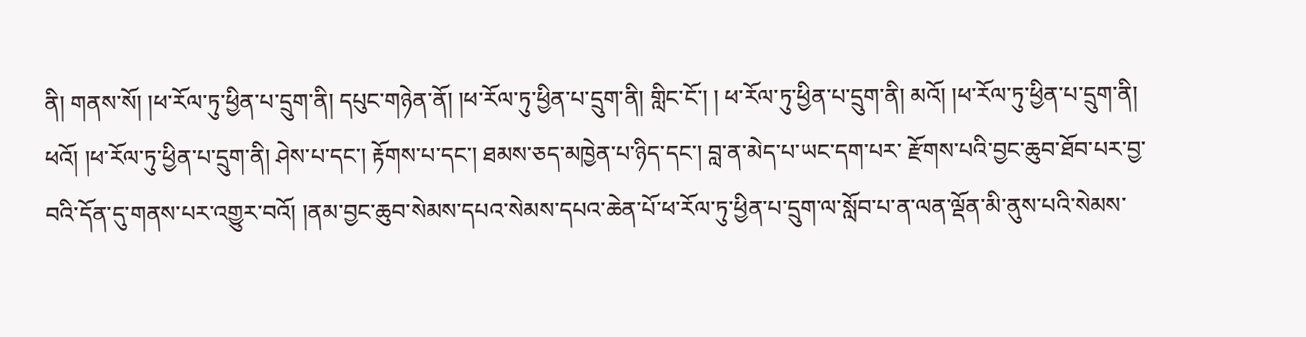ནི། གནས་སོ། །ཕ་རོལ་ཏུ་ཕྱིན་པ་དྲུག་ནི། དཔུང་གཉེན་ནོ། །ཕ་རོལ་ཏུ་ཕྱིན་པ་དྲུག་ནི། གླིང་ངོ་། ། ཕ་རོལ་ཏུ་ཕྱིན་པ་དྲུག་ནི། མའོ། །ཕ་རོལ་ཏུ་ཕྱིན་པ་དྲུག་ནི། ཕའོ། །ཕ་རོལ་ཏུ་ཕྱིན་པ་དྲུག་ནི། ཤེས་པ་དང་། རྟོགས་པ་དང་། ཐམས་ཅད་མཁྱེན་པ་ཉིད་དང་། བླ་ན་མེད་པ་ཡང་དག་པར་ རྫོགས་པའི་བྱང་ཆུབ་ཐོབ་པར་བྱ་བའི་དོན་དུ་གནས་པར་འགྱུར་བའོ། །ནམ་བྱང་ཆུབ་སེམས་དཔའ་སེམས་དཔའ་ཆེན་པོ་ཕ་རོལ་ཏུ་ཕྱིན་པ་དྲུག་ལ་སློབ་པ་ན་ལན་ལྡོན་མི་ནུས་པའི་སེམས་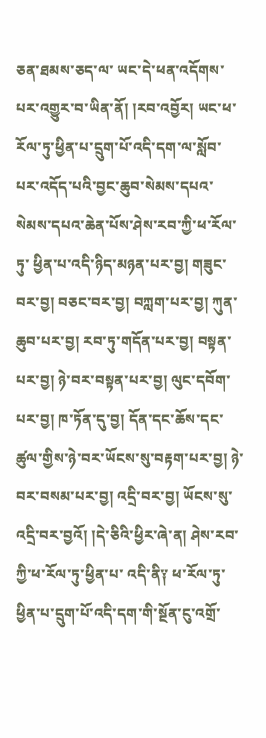ཅན་ཐམས་ཅད་ལ་ ཡང་དེ་ཕན་འདོགས་པར་འགྱུར་བ་ཡིན་ནོ། །རབ་འབྱོར། ཡང་ཕ་རོལ་ཏུ་ཕྱིན་པ་དྲུག་པོ་འདི་དག་ལ་སློབ་པར་འདོད་པའི་བྱང་ཆུབ་སེམས་དཔའ་སེམས་དཔའ་ཆེན་པོས་ཤེས་རབ་ཀྱི་ཕ་རོལ་ཏུ་ ཕྱིན་པ་འདི་ཉིད་མཉན་པར་བྱ། གཟུང་བར་བྱ། བཅང་བར་བྱ། བཀླག་པར་བྱ། ཀུན་ཆུབ་པར་བྱ། རབ་ཏུ་གདོན་པར་བྱ། བསྟན་པར་བྱ། ཉེ་བར་བསྟན་པར་བྱ། ལུང་དབོག་པར་བྱ། ཁ་ཏོན་དུ་བྱ། དོན་དང་ཆོས་དང་ཚུལ་གྱིས་ཉེ་བར་ཡོངས་སུ་བརྟག་པར་བྱ། ཉེ་བར་བསམ་པར་བྱ། འདྲི་བར་བྱ། ཡོངས་སུ་འདྲི་བར་བྱའོ། །དེ་ཅིའི་ཕྱིར་ཞེ་ན། ཤེས་རབ་ཀྱི་ཕ་རོལ་ཏུ་ཕྱིན་པ་ འདི་ནི༑ ཕ་རོལ་ཏུ་ཕྱིན་པ་དྲུག་པོ་འདི་དག་གི་སྔོན་ངུ་འགྲོ་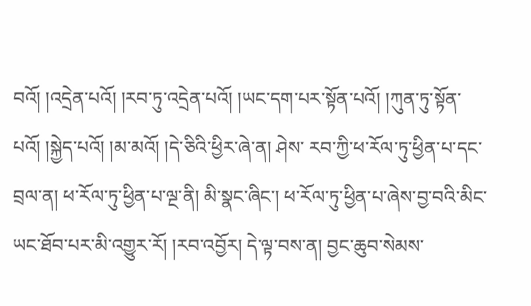བའོ། །འདྲེན་པའོ། །རབ་ཏུ་འདྲེན་པའོ། །ཡང་དག་པར་སྟོན་པའོ། །ཀུན་ཏུ་སྟོན་པའོ། །སྐྱེད་པའོ། །མ་མའོ། །དེ་ཅིའི་ཕྱིར་ཞེ་ན། ཤེས་ རབ་ཀྱི་ཕ་རོལ་ཏུ་ཕྱིན་པ་དང་བྲལ་ན། ཕ་རོལ་ཏུ་ཕྱིན་པ་ལྔ་ནི། མི་སྣང་ཞིང་། ཕ་རོལ་ཏུ་ཕྱིན་པ་ཞེས་བྱ་བའི་མིང་ཡང་ཐོབ་པར་མི་འགྱུར་རོ། །རབ་འབྱོར། དེ་ལྟ་བས་ན། བྱང་ཆུབ་སེམས་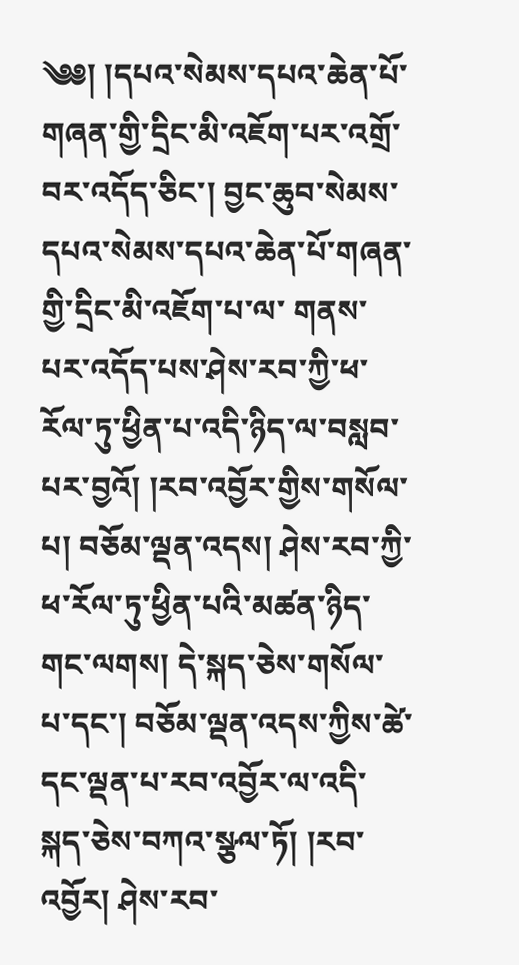༄༅། །དཔའ་སེམས་དཔའ་ཆེན་པོ་གཞན་གྱི་དྲིང་མི་འཇོག་པར་འགྲོ་བར་འདོད་ཅིང་། བྱང་ཆུབ་སེམས་དཔའ་སེམས་དཔའ་ཆེན་པོ་གཞན་གྱི་དྲིང་མི་འཇོག་པ་ལ་ གནས་པར་འདོད་པས་ཤེས་རབ་ཀྱི་ཕ་རོལ་ཏུ་ཕྱིན་པ་འདི་ཉིད་ལ་བསླབ་པར་བྱའོ། །རབ་འབྱོར་གྱིས་གསོལ་པ། བཅོམ་ལྡན་འདས། ཤེས་རབ་ཀྱི་ཕ་རོལ་ཏུ་ཕྱིན་པའི་མཚན་ཉིད་ གང་ལགས། དེ་སྐད་ཅེས་གསོལ་པ་དང་། བཅོམ་ལྡན་འདས་ཀྱིས་ཚེ་དང་ལྡན་པ་རབ་འབྱོར་ལ་འདི་སྐད་ཅེས་བཀའ་སྩལ་ཏོ། །རབ་འབྱོར། ཤེས་རབ་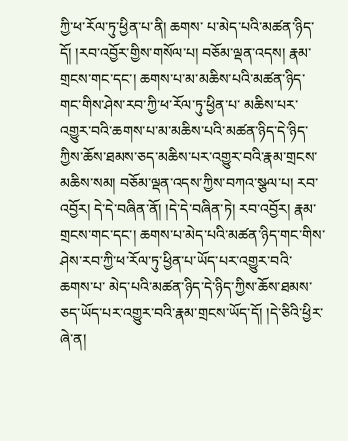ཀྱི་ཕ་རོལ་ཏུ་ཕྱིན་པ་ནི། ཆགས་ པ་མེད་པའི་མཚན་ཉིད་དོ། །རབ་འབྱོར་གྱིས་གསོལ་པ། བཅོམ་ལྡན་འདས། རྣམ་གྲངས་གང་དང་། ཆགས་པ་མ་མཆིས་པའི་མཚན་ཉིད་གང་གིས་ཤེས་རབ་ཀྱི་ཕ་རོལ་ཏུ་ཕྱིན་པ་ མཆིས་པར་འགྱུར་བའི་ཆགས་པ་མ་མཆིས་པའི་མཚན་ཉིད་དེ་ཉིད་ཀྱིས་ཆོས་ཐམས་ཅད་མཆིས་པར་འགྱུར་བའི་རྣམ་གྲངས་མཆིས་སམ། བཅོམ་ལྡན་འདས་ཀྱིས་བཀའ་སྩལ་པ། རབ་འབྱོར། དེ་དེ་བཞིན་ནོ། །དེ་དེ་བཞིན་ཏེ། རབ་འབྱོར། རྣམ་གྲངས་གང་དང་། ཆགས་པ་མེད་པའི་མཚན་ཉིད་གང་གིས་ཤེས་རབ་ཀྱི་ཕ་རོལ་ཏུ་ཕྱིན་པ་ཡོད་པར་འགྱུར་བའི་ཆགས་པ་ མེད་པའི་མཚན་ཉིད་དེ་ཉིད་ཀྱིས་ཆོས་ཐམས་ཅད་ཡོད་པར་འགྱུར་བའི་རྣམ་གྲངས་ཡོད་དོ། །དེ་ཅིའི་ཕྱིར་ཞེ་ན།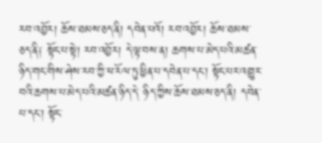རབ་འབྱོར། ཆོས་ཐམས་ཅད་ནི། དབེན་པའོ། རབ་འབྱོར། ཆོས་ཐམས་ ཅད་ནི༑ སྟོང་པ་སྟེ། རབ་འབྱོར། དེ་ལྟ་བས་ན། ཆགས་པ་མེད་པའི་མཚན་ཉིད་གང་གིས་ཤེས་རབ་ཀྱི་ཕ་རོལ་ཏུ་ཕྱིན་པ་དབེན་པ་དང་། སྟོང་པར་འགྱུར་བའི་ཆགས་པ་མེད་པའི་མཚན་ཉིད་དེ་ ཉིད་ཀྱིས་ཆོས་ཐམས་ཅད་ནི། དབེན་པ་དང་། སྟོང་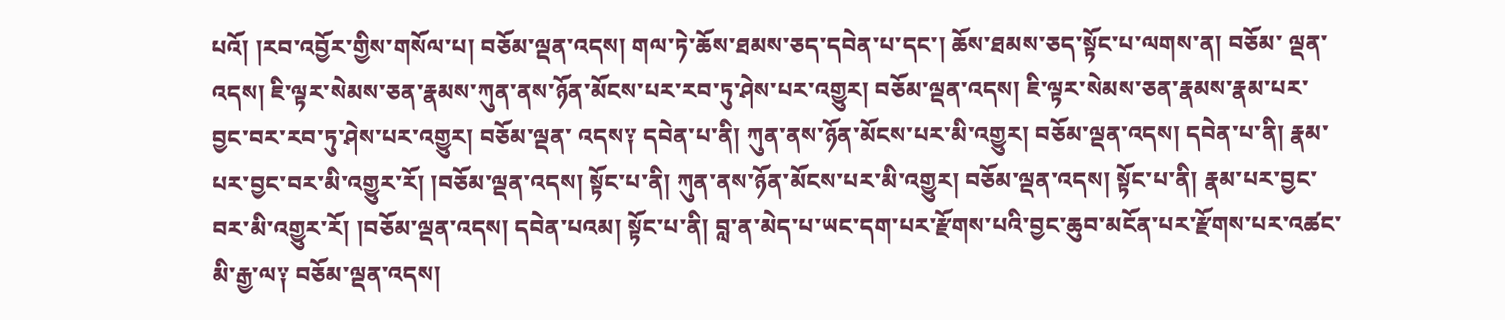པའོ། །རབ་འབྱོར་གྱིས་གསོལ་པ། བཅོམ་ལྡན་འདས། གལ་ཏེ་ཆོས་ཐམས་ཅད་དབེན་པ་དང་། ཆོས་ཐམས་ཅད་སྟོང་པ་ལགས་ན། བཅོམ་ ལྡན་འདས། ཇི་ལྟར་སེམས་ཅན་རྣམས་ཀུན་ནས་ཉོན་མོངས་པར་རབ་ཏུ་ཤེས་པར་འགྱུར། བཅོམ་ལྡན་འདས། ཇི་ལྟར་སེམས་ཅན་རྣམས་རྣམ་པར་བྱང་བར་རབ་ཏུ་ཤེས་པར་འགྱུར། བཅོམ་ལྡན་ འདས༑ དབེན་པ་ནི། ཀུན་ནས་ཉོན་མོངས་པར་མི་འགྱུར། བཅོམ་ལྡན་འདས། དབེན་པ་ནི། རྣམ་པར་བྱང་བར་མི་འགྱུར་རོ། །བཅོམ་ལྡན་འདས། སྟོང་པ་ནི། ཀུན་ནས་ཉོན་མོངས་པར་མི་འགྱུར། བཅོམ་ལྡན་འདས། སྟོང་པ་ནི། རྣམ་པར་བྱང་བར་མི་འགྱུར་རོ། །བཅོམ་ལྡན་འདས། དབེན་པའམ། སྟོང་པ་ནི། བླ་ན་མེད་པ་ཡང་དག་པར་རྫོགས་པའི་བྱང་ཆུབ་མངོན་པར་རྫོགས་པར་འཚང་ མི་རྒྱ་ལ༑ བཅོམ་ལྡན་འདས།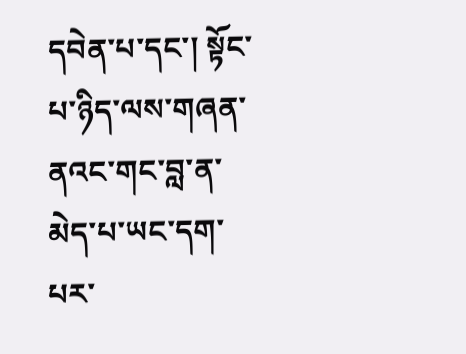དབེན་པ་དང་། སྟོང་པ་ཉིད་ལས་གཞན་ནའང་གང་བླ་ན་མེད་པ་ཡང་དག་པར་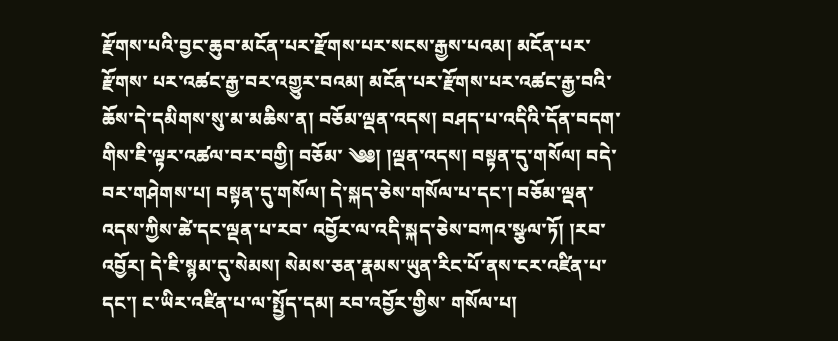རྫོགས་པའི་བྱང་ཆུབ་མངོན་པར་རྫོགས་པར་སངས་རྒྱས་པའམ། མངོན་པར་རྫོགས་ པར་འཚང་རྒྱ་བར་འགྱུར་བའམ། མངོན་པར་རྫོགས་པར་འཚང་རྒྱ་བའི་ཆོས་དེ་དམིགས་སུ་མ་མཆིས་ན། བཅོམ་ལྡན་འདས། བཤད་པ་འདིའི་དོན་བདག་གིས་ཇི་ལྟར་འཚལ་བར་བགྱི། བཅོམ་ ༄༅། །ལྡན་འདས། བསྟན་དུ་གསོལ། བདེ་བར་གཤེགས་པ། བསྟན་དུ་གསོལ། དེ་སྐད་ཅེས་གསོལ་པ་དང་། བཅོམ་ལྡན་འདས་ཀྱིས་ཚེ་དང་ལྡན་པ་རབ་ འབྱོར་ལ་འདི་སྐད་ཅེས་བཀའ་སྩལ་ཏོ། །རབ་འབྱོར། དེ་ཇི་སྙམ་དུ་སེམས། སེམས་ཅན་རྣམས་ཡུན་རིང་པོ་ནས་ངར་འཛིན་པ་དང་། ང་ཡིར་འཛིན་པ་ལ་སྤྱོད་དམ། རབ་འབྱོར་གྱིས་ གསོལ་པ།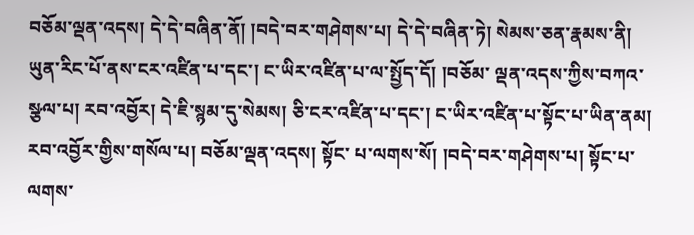བཅོམ་ལྡན་འདས། དེ་དེ་བཞིན་ནོ། །བདེ་བར་གཤེགས་པ། དེ་དེ་བཞིན་ཏེ། སེམས་ཅན་རྣམས་ནི། ཡུན་རིང་པོ་ནས་ངར་འཛིན་པ་དང་། ང་ཡིར་འཛིན་པ་ལ་སྤྱོད་དོ། །བཅོམ་ ལྡན་འདས་ཀྱིས་བཀའ་སྩལ་པ། རབ་འབྱོར། དེ་ཇི་སྙམ་དུ་སེམས། ཅི་ངར་འཛིན་པ་དང་། ང་ཡིར་འཛིན་པ་སྟོང་པ་ཡིན་ནམ། རབ་འབྱོར་གྱིས་གསོལ་པ། བཅོམ་ལྡན་འདས། སྟོང་ པ་ལགས་སོ། །བདེ་བར་གཤེགས་པ། སྟོང་པ་ལགས་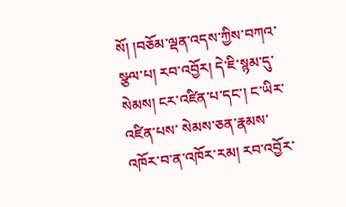སོ། །བཅོམ་ལྡན་འདས་ཀྱིས་བཀའ་སྩལ་པ། རབ་འབྱོར། དེ་ཇི་སྙམ་དུ་སེམས། ངར་འཛིན་པ་དང་། ང་ཡིར་འཛིན་པས་ སེམས་ཅན་རྣམས་འཁོར་བ་ན་འཁོར་རམ། རབ་འབྱོར་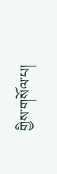གྱིས་གསོལ་པ།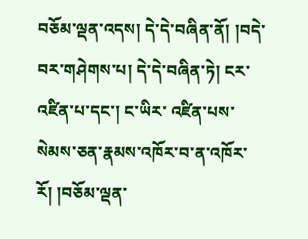བཅོམ་ལྡན་འདས། དེ་དེ་བཞིན་ནོ། །བདེ་བར་གཤེགས་པ། དེ་དེ་བཞིན་ཏེ། ངར་འཛིན་པ་དང་། ང་ཡིར་ འཛིན་པས་སེམས་ཅན་རྣམས་འཁོར་བ་ན་འཁོར་རོ། །བཅོམ་ལྡན་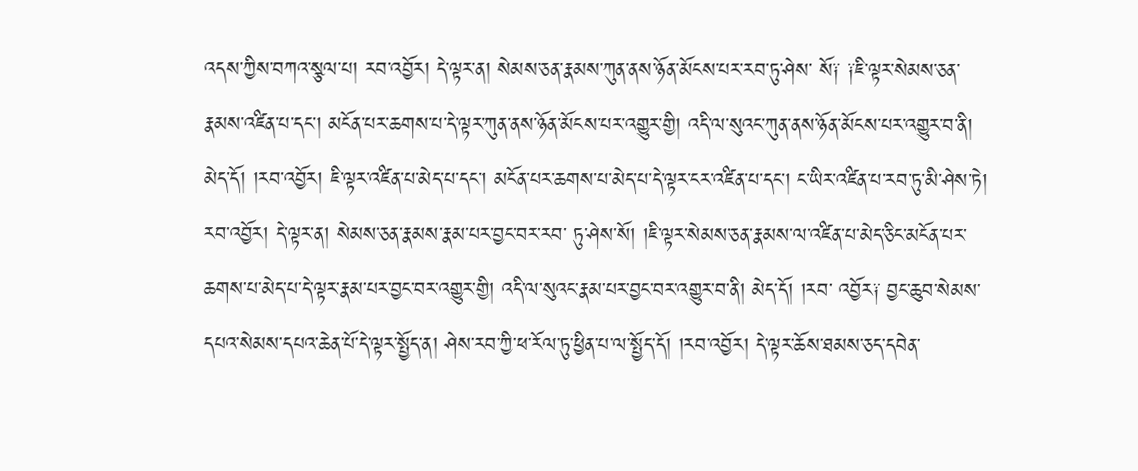འདས་ཀྱིས་བཀའ་སྩལ་པ། རབ་འབྱོར། དེ་ལྟར་ན། སེམས་ཅན་རྣམས་ཀུན་ནས་ཉོན་མོངས་པར་རབ་ཏུ་ཤེས་ སོ༑ ༑ཇི་ལྟར་སེམས་ཅན་རྣམས་འཛིན་པ་དང་། མངོན་པར་ཆགས་པ་དེ་ལྟར་ཀུན་ནས་ཉོན་མོངས་པར་འགྱུར་གྱི། འདི་ལ་སུའང་ཀུན་ནས་ཉོན་མོངས་པར་འགྱུར་བ་ནི། མེད་དོ། །རབ་འབྱོར། ཇི་ལྟར་འཛིན་པ་མེད་པ་དང་། མངོན་པར་ཆགས་པ་མེད་པ་དེ་ལྟར་ངར་འཛིན་པ་དང་། ང་ཡིར་འཛིན་པ་རབ་ཏུ་མི་ཤེས་ཏེ། རབ་འབྱོར། དེ་ལྟར་ན། སེམས་ཅན་རྣམས་རྣམ་པར་བྱང་བར་རབ་ ཏུ་ཤེས་སོ། །ཇི་ལྟར་སེམས་ཅན་རྣམས་ལ་འཛིན་པ་མེད་ཅིང་མངོན་པར་ཆགས་པ་མེད་པ་དེ་ལྟར་རྣམ་པར་བྱང་བར་འགྱུར་གྱི། འདི་ལ་སུའང་རྣམ་པར་བྱང་བར་འགྱུར་བ་ནི། མེད་དོ། །རབ་ འབྱོར༑ བྱང་ཆུབ་སེམས་དཔའ་སེམས་དཔའ་ཆེན་པོ་དེ་ལྟར་སྤྱོད་ན། ཤེས་རབ་ཀྱི་ཕ་རོལ་ཏུ་ཕྱིན་པ་ལ་སྤྱོད་དོ། །རབ་འབྱོར། དེ་ལྟར་ཆོས་ཐམས་ཅད་དབེན་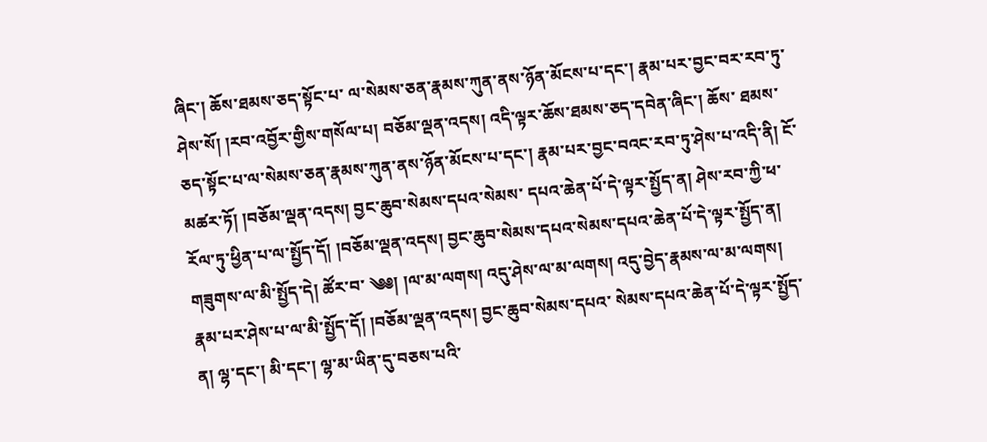ཞིང་། ཆོས་ཐམས་ཅད་སྟོང་པ་ ལ་སེམས་ཅན་རྣམས་ཀུན་ནས་ཉོན་མོངས་པ་དང་། རྣམ་པར་བྱང་བར་རབ་ཏུ་ཤེས་སོ། །རབ་འབྱོར་གྱིས་གསོལ་པ། བཅོམ་ལྡན་འདས། འདི་ལྟར་ཆོས་ཐམས་ཅད་དབེན་ཞིང་། ཆོས་ ཐམས་ཅད་སྟོང་པ་ལ་སེམས་ཅན་རྣམས་ཀུན་ནས་ཉོན་མོངས་པ་དང་། རྣམ་པར་བྱང་བའང་རབ་ཏུ་ཤེས་པ་འདི་ནི། ངོ་མཚར་ཏོ། །བཅོམ་ལྡན་འདས། བྱང་ཆུབ་སེམས་དཔའ་སེམས་ དཔའ་ཆེན་པོ་དེ་ལྟར་སྤྱོད་ན། ཤེས་རབ་ཀྱི་ཕ་རོལ་ཏུ་ཕྱིན་པ་ལ་སྤྱོད་དོ། །བཅོམ་ལྡན་འདས། བྱང་ཆུབ་སེམས་དཔའ་སེམས་དཔའ་ཆེན་པོ་དེ་ལྟར་སྤྱོད་ན། གཟུགས་ལ་མི་སྤྱོད་དེ། ཚོར་བ་ ༄༅། །ལ་མ་ལགས། འདུ་ཤེས་ལ་མ་ལགས། འདུ་བྱེད་རྣམས་ལ་མ་ལགས། རྣམ་པར་ཤེས་པ་ལ་མི་སྤྱོད་དོ། །བཅོམ་ལྡན་འདས། བྱང་ཆུབ་སེམས་དཔའ་ སེམས་དཔའ་ཆེན་པོ་དེ་ལྟར་སྤྱོད་ན། ལྷ་དང་། མི་དང་། ལྷ་མ་ཡིན་དུ་བཅས་པའི་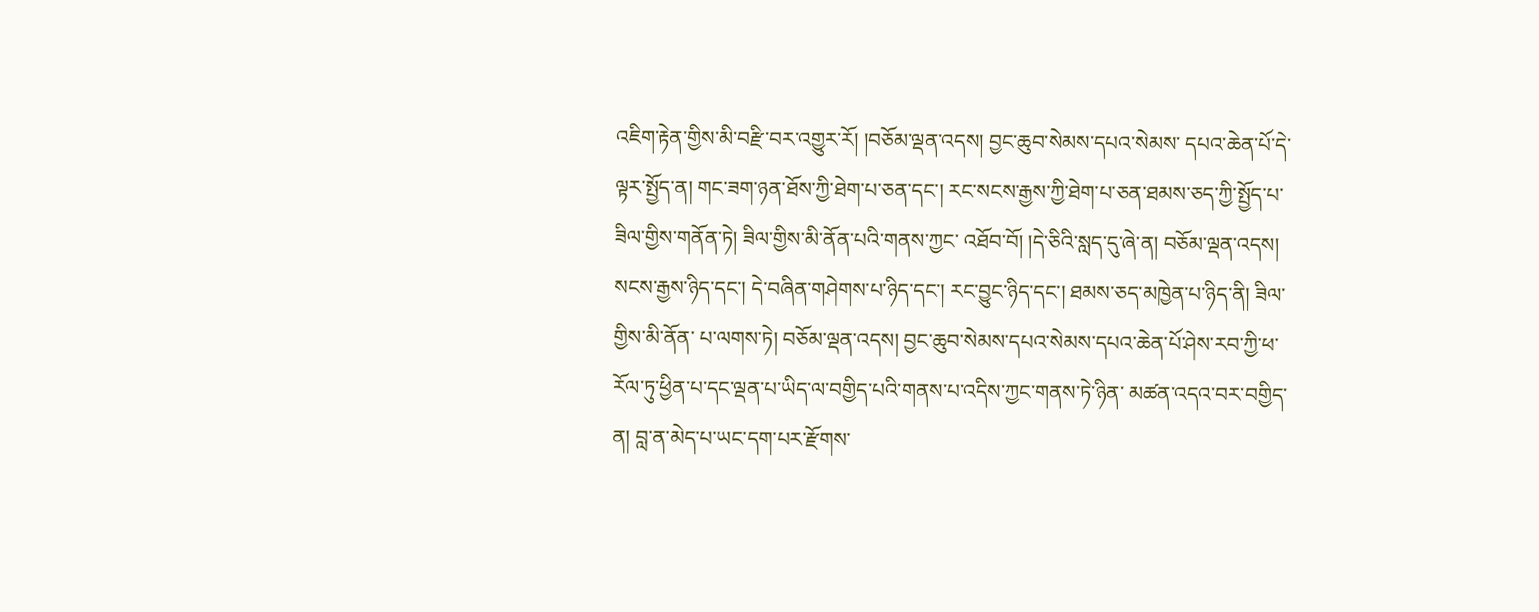འཇིག་རྟེན་གྱིས་མི་བརྫི་བར་འགྱུར་རོ། །བཅོམ་ལྡན་འདས། བྱང་ཆུབ་སེམས་དཔའ་སེམས་ དཔའ་ཆེན་པོ་དེ་ལྟར་སྤྱོད་ན། གང་ཟག་ཉན་ཐོས་ཀྱི་ཐེག་པ་ཅན་དང་། རང་སངས་རྒྱས་ཀྱི་ཐེག་པ་ཅན་ཐམས་ཅད་ཀྱི་སྤྱོད་པ་ཟིལ་གྱིས་གནོན་ཏེ། ཟིལ་གྱིས་མི་ནོན་པའི་གནས་ཀྱང་ འཐོབ་བོ། །དེ་ཅིའི་སླད་དུ་ཞེ་ན། བཅོམ་ལྡན་འདས། སངས་རྒྱས་ཉིད་དང་། དེ་བཞིན་གཤེགས་པ་ཉིད་དང་། རང་བྱུང་ཉིད་དང་། ཐམས་ཅད་མཁྱེན་པ་ཉིད་ནི། ཟིལ་གྱིས་མི་ནོན་ པ་ལགས་ཏེ། བཅོམ་ལྡན་འདས། བྱང་ཆུབ་སེམས་དཔའ་སེམས་དཔའ་ཆེན་པོ་ཤེས་རབ་ཀྱི་ཕ་རོལ་ཏུ་ཕྱིན་པ་དང་ལྡན་པ་ཡིད་ལ་བགྱིད་པའི་གནས་པ་འདིས་ཀྱང་གནས་ཏེ་ཉིན་ མཚན་འདའ་བར་བགྱིད་ན། བླ་ན་མེད་པ་ཡང་དག་པར་རྫོགས་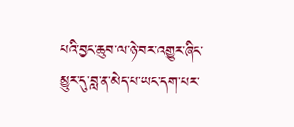པའི་བྱང་ཆུབ་ལ་ཉེ་བར་འགྱུར་ཞིང་མྱུར་དུ་བླ་ན་མེད་པ་ཡང་དག་པར་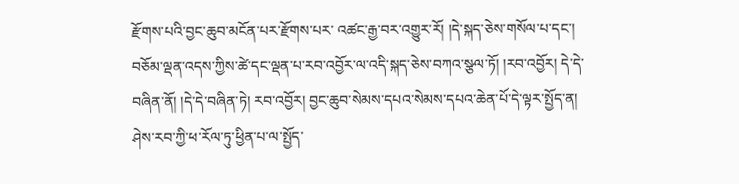རྫོགས་པའི་བྱང་ཆུབ་མངོན་པར་རྫོགས་པར་ འཚང་རྒྱ་བར་འགྱུར་རོ། །དེ་སྐད་ཅེས་གསོལ་པ་དང་། བཅོམ་ལྡན་འདས་ཀྱིས་ཚེ་དང་ལྡན་པ་རབ་འབྱོར་ལ་འདི་སྐད་ཅེས་བཀའ་སྩལ་ཏོ། །རབ་འབྱོར། དེ་དེ་བཞིན་ནོ། །དེ་དེ་བཞིན་ཏེ། རབ་འབྱོར། བྱང་ཆུབ་སེམས་དཔའ་སེམས་དཔའ་ཆེན་པོ་དེ་ལྟར་སྤྱོད་ན། ཤེས་རབ་ཀྱི་ཕ་རོལ་ཏུ་ཕྱིན་པ་ལ་སྤྱོད་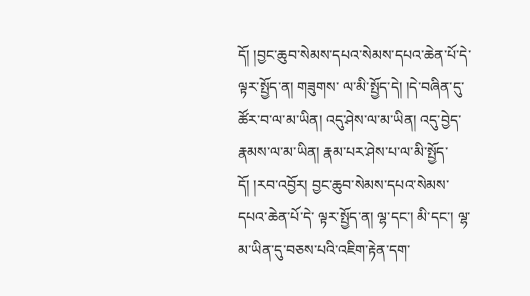དོ། །བྱང་ཆུབ་སེམས་དཔའ་སེམས་དཔའ་ཆེན་པོ་དེ་ལྟར་སྤྱོད་ན། གཟུགས་ ལ་མི་སྤྱོད་དེ། །དེ་བཞིན་དུ་ཚོར་བ་ལ་མ་ཡིན། འདུ་ཤེས་ལ་མ་ཡིན། འདུ་བྱེད་རྣམས་ལ་མ་ཡིན། རྣམ་པར་ཤེས་པ་ལ་མི་སྤྱོད་དོ། །རབ་འབྱོར། བྱང་ཆུབ་སེམས་དཔའ་སེམས་དཔའ་ཆེན་པོ་དེ་ ལྟར་སྤྱོད་ན། ལྷ་དང་། མི་དང་། ལྷ་མ་ཡིན་དུ་བཅས་པའི་འཇིག་རྟེན་དག་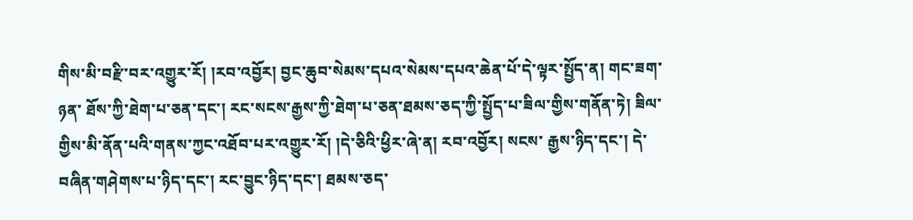གིས་མི་བརྫི་བར་འགྱུར་རོ། །རབ་འབྱོར། བྱང་ཆུབ་སེམས་དཔའ་སེམས་དཔའ་ཆེན་པོ་དེ་ལྟར་སྤྱོད་ན། གང་ཟག་ཉན་ ཐོས་ཀྱི་ཐེག་པ་ཅན་དང་། རང་སངས་རྒྱས་ཀྱི་ཐེག་པ་ཅན་ཐམས་ཅད་ཀྱི་སྤྱོད་པ་ཟིལ་གྱིས་གནོན་ཏེ། ཟིལ་གྱིས་མི་ནོན་པའི་གནས་ཀྱང་འཐོབ་པར་འགྱུར་རོ། །དེ་ཅིའི་ཕྱིར་ཞེ་ན། རབ་འབྱོར། སངས་ རྒྱས་ཉིད་དང་། དེ་བཞིན་གཤེགས་པ་ཉིད་དང་། རང་བྱུང་ཉིད་དང་། ཐམས་ཅད་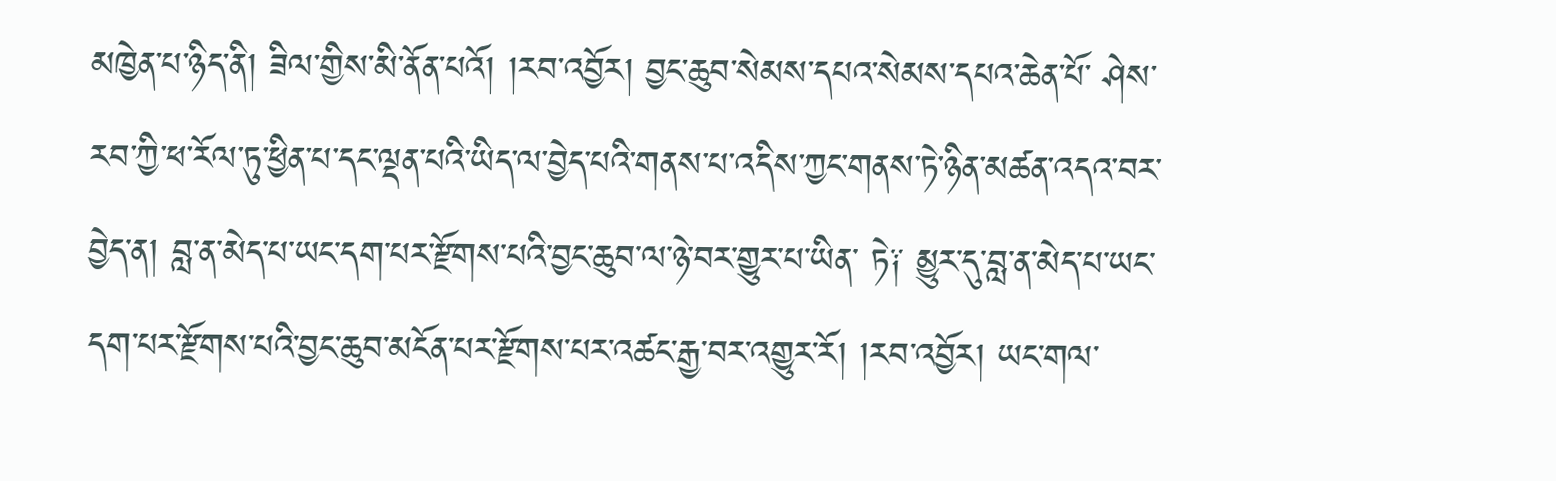མཁྱེན་པ་ཉིད་ནི། ཟིལ་གྱིས་མི་ནོན་པའོ། །རབ་འབྱོར། བྱང་ཆུབ་སེམས་དཔའ་སེམས་དཔའ་ཆེན་པོ་ ཤེས་རབ་ཀྱི་ཕ་རོལ་ཏུ་ཕྱིན་པ་དང་ལྡན་པའི་ཡིད་ལ་བྱེད་པའི་གནས་པ་འདིས་ཀྱང་གནས་ཏེ་ཉིན་མཚན་འདའ་བར་བྱེད་ན། བླ་ན་མེད་པ་ཡང་དག་པར་རྫོགས་པའི་བྱང་ཆུབ་ལ་ཉེ་བར་གྱུར་པ་ཡིན་ ཏེ༑ མྱུར་དུ་བླ་ན་མེད་པ་ཡང་དག་པར་རྫོགས་པའི་བྱང་ཆུབ་མངོན་པར་རྫོགས་པར་འཚང་རྒྱ་བར་འགྱུར་རོ། །རབ་འབྱོར། ཡང་གལ་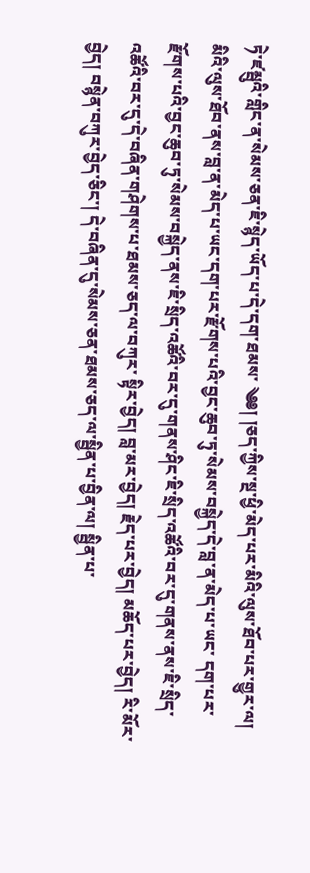ཏེ་ཛམྦུའི་གླིང་ན་སེམས་ཅན་ཇི་སྙེད་ཡོད་པ་དེ་དག་ཐམས་ ༄༅། །ཅད་ཀྱིས་སྔ་ཕྱི་མེད་པར་མིའི་ལུས་ཐོབ་པར་གྱུར་ལ། མིའི་ལུས་ཐོབ་ནས་བླ་ན་མེད་པ་ཡང་དག་པར་རྫོགས་པའི་བྱང་ཆུབ་ཏུ་སེམས་བསྐྱེད་དེ་བླ་ན་མེད་པ་ཡང་ དག་པར་རྫོགས་པའི་བྱང་ཆུབ་ཏུ་སེམས་བསྐྱེད་ནས་ཇི་སྲིད་འཚོའི་བར་དུ་གནས་ཤིང་ཇི་སྲིད་འཚོའི་བར་དུ་གནས་ནས་ཇི་སྲིད་འཚོའི་བར་དུ་དེ་བཞིན་གཤེགས་པ་ཐམས་ཅད་ལ་བཀུར་ སྟིར་བྱེད། བླ་མར་བྱེད། རྗེད་པར་བྱེད། མཆོད་པར་བྱེད། རི་མོར་བྱེད། བསྙེན་བཀུར་བྱེད་ཅིང་། དེ་བཞིན་དུ་སེམས་ཅན་ཐམས་ཅད་ལ་སྦྱིན་པ་བྱིན་ལ། སྦྱིན་པ་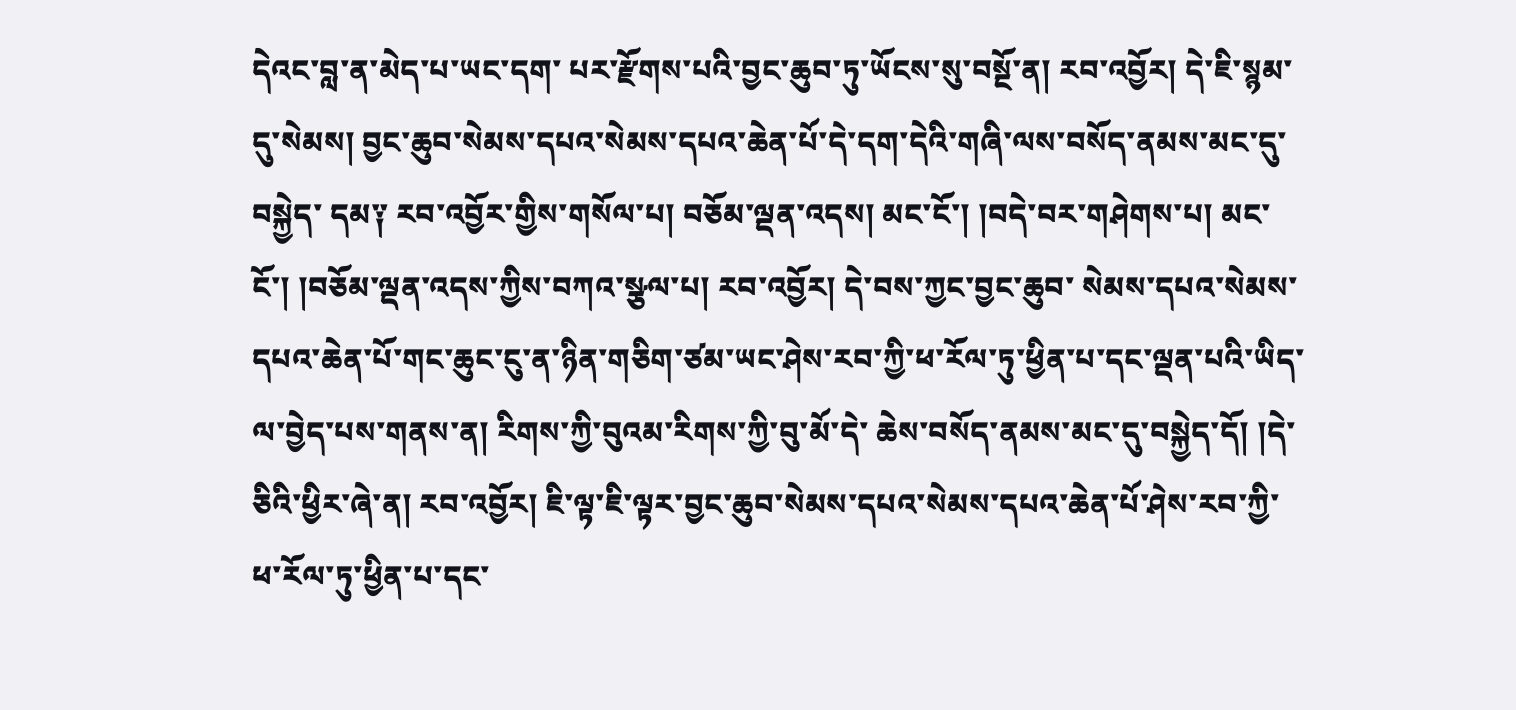དེའང་བླ་ན་མེད་པ་ཡང་དག་ པར་རྫོགས་པའི་བྱང་ཆུབ་ཏུ་ཡོངས་སུ་བསྔོ་ན། རབ་འབྱོར། དེ་ཇི་སྙམ་དུ་སེམས། བྱང་ཆུབ་སེམས་དཔའ་སེམས་དཔའ་ཆེན་པོ་དེ་དག་དེའི་གཞི་ལས་བསོད་ནམས་མང་དུ་བསྐྱེད་ དམ༑ རབ་འབྱོར་གྱིས་གསོལ་པ། བཅོམ་ལྡན་འདས། མང་ངོ་། །བདེ་བར་གཤེགས་པ། མང་ངོ་། །བཅོམ་ལྡན་འདས་ཀྱིས་བཀའ་སྩལ་པ། རབ་འབྱོར། དེ་བས་ཀྱང་བྱང་ཆུབ་ སེམས་དཔའ་སེམས་དཔའ་ཆེན་པོ་གང་ཆུང་ངུ་ན་ཉིན་གཅིག་ཙམ་ཡང་ཤེས་རབ་ཀྱི་ཕ་རོལ་ཏུ་ཕྱིན་པ་དང་ལྡན་པའི་ཡིད་ལ་བྱེད་པས་གནས་ན། རིགས་ཀྱི་བུའམ་རིགས་ཀྱི་བུ་མོ་དེ་ ཆེས་བསོད་ནམས་མང་དུ་བསྐྱེད་དོ། །དེ་ཅིའི་ཕྱིར་ཞེ་ན། རབ་འབྱོར། ཇི་ལྟ་ཇི་ལྟར་བྱང་ཆུབ་སེམས་དཔའ་སེམས་དཔའ་ཆེན་པོ་ཤེས་རབ་ཀྱི་ཕ་རོལ་ཏུ་ཕྱིན་པ་དང་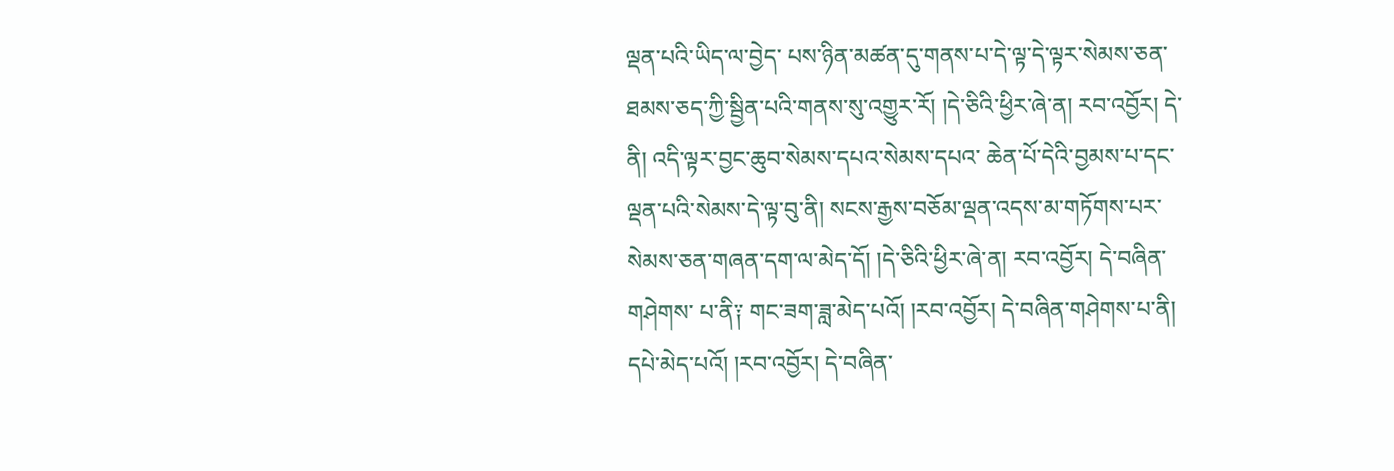ལྡན་པའི་ཡིད་ལ་བྱེད་ པས་ཉིན་མཚན་དུ་གནས་པ་དེ་ལྟ་དེ་ལྟར་སེམས་ཅན་ཐམས་ཅད་ཀྱི་སྦྱིན་པའི་གནས་སུ་འགྱུར་རོ། །དེ་ཅིའི་ཕྱིར་ཞེ་ན། རབ་འབྱོར། དེ་ནི། འདི་ལྟར་བྱང་ཆུབ་སེམས་དཔའ་སེམས་དཔའ་ ཆེན་པོ་དེའི་བྱམས་པ་དང་ལྡན་པའི་སེམས་དེ་ལྟ་བུ་ནི། སངས་རྒྱས་བཅོམ་ལྡན་འདས་མ་གཏོགས་པར་སེམས་ཅན་གཞན་དག་ལ་མེད་དོ། །དེ་ཅིའི་ཕྱིར་ཞེ་ན། རབ་འབྱོར། དེ་བཞིན་གཤེགས་ པ་ནི༑ གང་ཟག་ཟླ་མེད་པའོ། །རབ་འབྱོར། དེ་བཞིན་གཤེགས་པ་ནི། དཔེ་མེད་པའོ། །རབ་འབྱོར། དེ་བཞིན་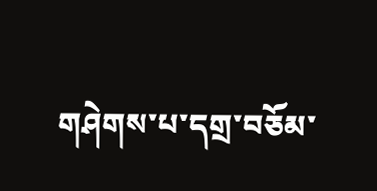གཤེགས་པ་དགྲ་བཅོམ་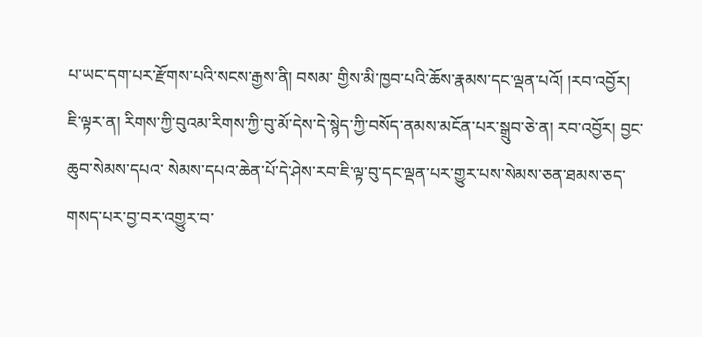པ་ཡང་དག་པར་རྫོགས་པའི་སངས་རྒྱས་ནི། བསམ་ གྱིས་མི་ཁྱབ་པའི་ཆོས་རྣམས་དང་ལྡན་པའོ། །རབ་འབྱོར། ཇི་ལྟར་ན། རིགས་ཀྱི་བུའམ་རིགས་ཀྱི་བུ་མོ་དེས་དེ་སྙེད་ཀྱི་བསོད་ནམས་མངོན་པར་སྒྲུབ་ཅེ་ན། རབ་འབྱོར། བྱང་ཆུབ་སེམས་དཔའ་ སེམས་དཔའ་ཆེན་པོ་དེ་ཤེས་རབ་ཇི་ལྟ་བུ་དང་ལྡན་པར་གྱུར་པས་སེམས་ཅན་ཐམས་ཅད་གསད་པར་བྱ་བར་འགྱུར་བ་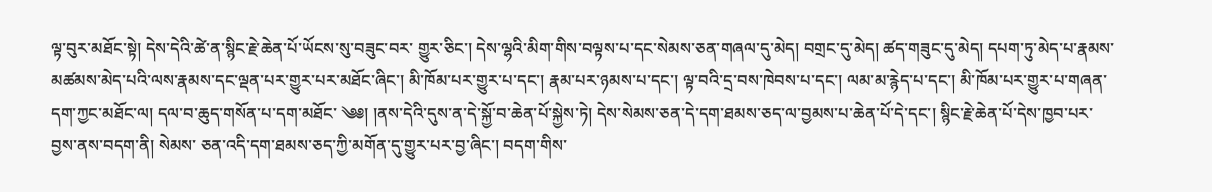ལྟ་བུར་མཐོང་སྟེ། དེས་དེའི་ཚེ་ན་སྙིང་རྗེ་ཆེན་པོ་ཡོངས་སུ་བཟུང་བར་ གྱུར་ཅིང་། དེས་ལྷའི་མིག་གིས་བལྟས་པ་དང་སེམས་ཅན་གཞལ་དུ་མེད། བགྲང་དུ་མེད། ཚད་གཟུང་དུ་མེད། དཔག་ཏུ་མེད་པ་རྣམས་མཚམས་མེད་པའི་ལས་རྣམས་དང་ལྡན་པར་གྱུར་པར་མཐོང་ཞིང་། མི་ཁོམ་པར་གྱུར་པ་དང་། རྣམ་པར་ཉམས་པ་དང་། ལྟ་བའི་དྲ་བས་ཁེབས་པ་དང་། ལམ་མ་རྙེད་པ་དང་། མི་ཁོམ་པར་གྱུར་པ་གཞན་དག་ཀྱང་མཐོང་ལ། དལ་བ་ཆུད་གསོན་པ་དག་མཐོང་ ༄༅། །ནས་དེའི་དུས་ན་དེ་སྐྱོ་བ་ཆེན་པོ་སྐྱེས་ཏེ། དེས་སེམས་ཅན་དེ་དག་ཐམས་ཅད་ལ་བྱམས་པ་ཆེན་པོ་དེ་དང་། སྙིང་རྗེ་ཆེན་པོ་དེས་ཁྱབ་པར་བྱས་ནས་བདག་ནི། སེམས་ ཅན་འདི་དག་ཐམས་ཅད་ཀྱི་མགོན་དུ་གྱུར་པར་བྱ་ཞིང་། བདག་གིས་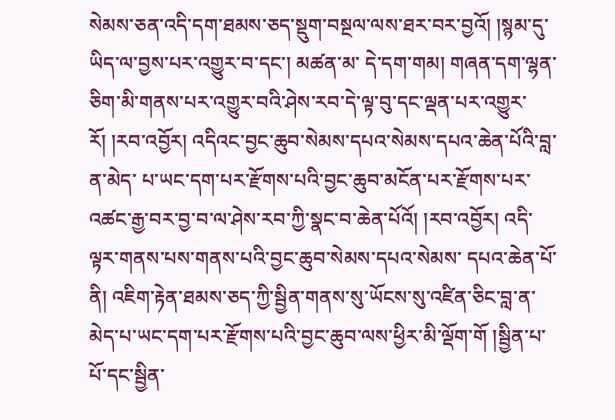སེམས་ཅན་འདི་དག་ཐམས་ཅད་སྡུག་བསྔལ་ལས་ཐར་བར་བྱའོ། །སྙམ་དུ་ཡིད་ལ་བྱས་པར་འགྱུར་བ་དང་། མཚན་མ་ དེ་དག་གམ། གཞན་དག་ལྷན་ཅིག་མི་གནས་པར་འགྱུར་བའི་ཤེས་རབ་དེ་ལྟ་བུ་དང་ལྡན་པར་འགྱུར་རོ། །རབ་འབྱོར། འདིའང་བྱང་ཆུབ་སེམས་དཔའ་སེམས་དཔའ་ཆེན་པོའི་བླ་ན་མེད་ པ་ཡང་དག་པར་རྫོགས་པའི་བྱང་ཆུབ་མངོན་པར་རྫོགས་པར་འཚང་རྒྱ་བར་བྱ་བ་ལ་ཤེས་རབ་ཀྱི་སྣང་བ་ཆེན་པོའོ། །རབ་འབྱོར། འདི་ལྟར་གནས་པས་གནས་པའི་བྱང་ཆུབ་སེམས་དཔའ་སེམས་ དཔའ་ཆེན་པོ་ནི། འཇིག་རྟེན་ཐམས་ཅད་ཀྱི་སྦྱིན་གནས་སུ་ཡོངས་སུ་འཛིན་ཅིང་བླ་ན་མེད་པ་ཡང་དག་པར་རྫོགས་པའི་བྱང་ཆུབ་ལས་ཕྱིར་མི་ལྡོག་གོ །སྦྱིན་པ་པོ་དང་སྦྱིན་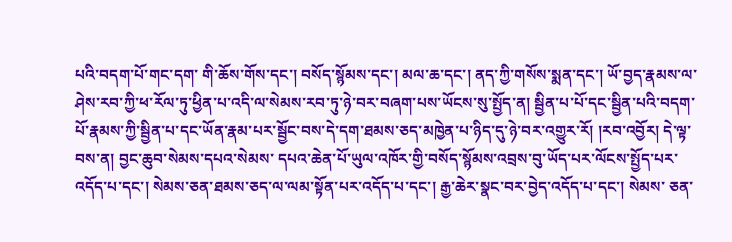པའི་བདག་པོ་གང་དག་ གི་ཆོས་གོས་དང་། བསོད་སྙོམས་དང་། མལ་ཆ་དང་། ནད་ཀྱི་གསོས་སྨན་དང་། ཡོ་བྱད་རྣམས་ལ་ཤེས་རབ་ཀྱི་ཕ་རོལ་ཏུ་ཕྱིན་པ་འདི་ལ་སེམས་རབ་ཏུ་ཉེ་བར་བཞག་པས་ཡོངས་སུ་སྤྱོད་ན། སྦྱིན་པ་པོ་དང་སྦྱིན་པའི་བདག་པོ་རྣམས་ཀྱི་སྦྱིན་པ་དང་ཡོན་རྣམ་པར་སྦྱོང་བས་དེ་དག་ཐམས་ཅད་མཁྱེན་པ་ཉིད་དུ་ཉེ་བར་འགྱུར་རོ། །རབ་འབྱོར། དེ་ལྟ་བས་ན། བྱང་ཆུབ་སེམས་དཔའ་སེམས་ དཔའ་ཆེན་པོ་ཡུལ་འཁོར་གྱི་བསོད་སྙོམས་འབྲས་བུ་ཡོད་པར་ལོངས་སྤྱོད་པར་འདོད་པ་དང་། སེམས་ཅན་ཐམས་ཅད་ལ་ལམ་སྟོན་པར་འདོད་པ་དང་། རྒྱ་ཆེར་སྣང་བར་བྱེད་འདོད་པ་དང་། སེམས་ ཅན་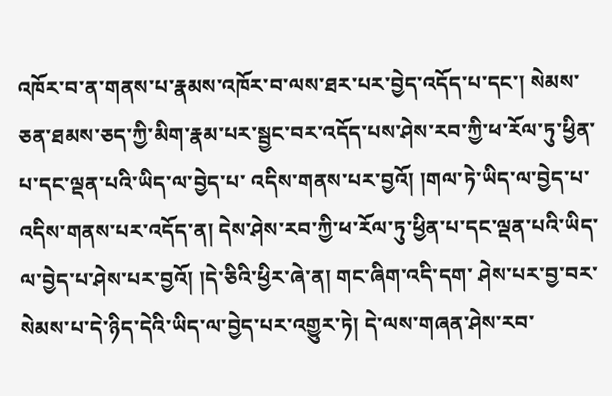འཁོར་བ་ན་གནས་པ་རྣམས་འཁོར་བ་ལས་ཐར་པར་བྱེད་འདོད་པ་དང་། སེམས་ཅན་ཐམས་ཅད་ཀྱི་མིག་རྣམ་པར་སྦྱང་བར་འདོད་པས་ཤེས་རབ་ཀྱི་ཕ་རོལ་ཏུ་ཕྱིན་པ་དང་ལྡན་པའི་ཡིད་ལ་བྱེད་པ་ འདིས་གནས་པར་བྱའོ། །གལ་ཏེ་ཡིད་ལ་བྱེད་པ་འདིས་གནས་པར་འདོད་ན། དེས་ཤེས་རབ་ཀྱི་ཕ་རོལ་ཏུ་ཕྱིན་པ་དང་ལྡན་པའི་ཡིད་ལ་བྱེད་པ་ཤེས་པར་བྱའོ། །དེ་ཅིའི་ཕྱིར་ཞེ་ན། གང་ཞིག་འདི་དག་ ཤེས་པར་བྱ་བར་སེམས་པ་དེ་ཉིད་དེའི་ཡིད་ལ་བྱེད་པར་འགྱུར་ཏེ། དེ་ལས་གཞན་ཤེས་རབ་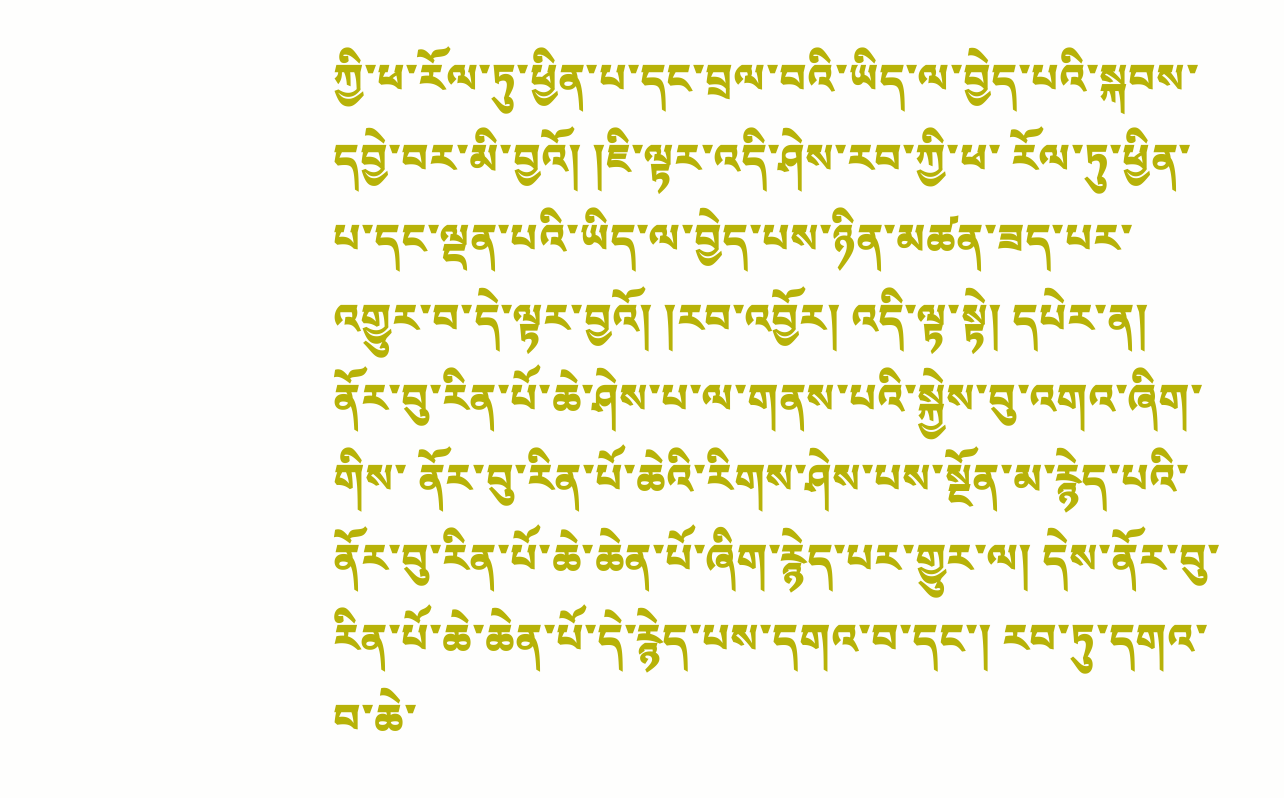ཀྱི་ཕ་རོལ་ཏུ་ཕྱིན་པ་དང་བྲལ་བའི་ཡིད་ལ་བྱེད་པའི་སྐབས་དབྱེ་བར་མི་བྱའོ། །ཇི་ལྟར་འདི་ཤེས་རབ་ཀྱི་ཕ་ རོལ་ཏུ་ཕྱིན་པ་དང་ལྡན་པའི་ཡིད་ལ་བྱེད་པས་ཉིན་མཚན་ཟད་པར་འགྱུར་བ་དེ་ལྟར་བྱའོ། །རབ་འབྱོར། འདི་ལྟ་སྟེ། དཔེར་ན། ནོར་བུ་རིན་པོ་ཆེ་ཤེས་པ་ལ་གནས་པའི་སྐྱེས་བུ་འགའ་ཞིག་གིས་ ནོར་བུ་རིན་པོ་ཆེའི་རིགས་ཤེས་པས་སྔོན་མ་རྙེད་པའི་ནོར་བུ་རིན་པོ་ཆེ་ཆེན་པོ་ཞིག་རྙེད་པར་གྱུར་ལ། དེས་ནོར་བུ་རིན་པོ་ཆེ་ཆེན་པོ་དེ་རྙེད་པས་དགའ་བ་དང་། རབ་ཏུ་དགའ་བ་ཆེ་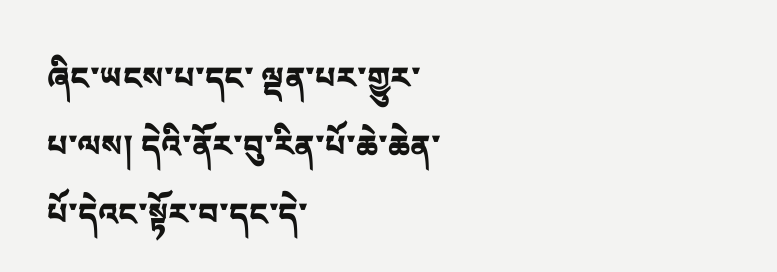ཞིང་ཡངས་པ་དང་ ལྡན་པར་གྱུར་པ་ལས། དེའི་ནོར་བུ་རིན་པོ་ཆེ་ཆེན་པོ་དེའང་སྟོར་བ་དང་དེ་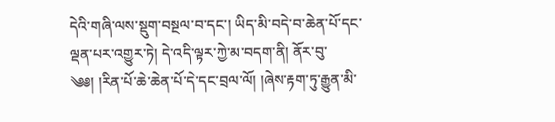དེའི་གཞི་ལས་སྡུག་བསྔལ་བ་དང་། ཡིད་མི་བདེ་བ་ཆེན་པོ་དང་ལྡན་པར་འགྱུར་ཏེ། དེ་འདི་ལྟར་ཀྱེ་མ་བདག་ནི། ནོར་བུ་ ༄༅། །རིན་པོ་ཆེ་ཆེན་པོ་དེ་དང་བྲལ་ལོ། །ཞེས་རྟག་ཏུ་རྒྱུན་མི་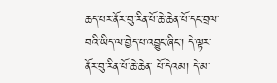ཆད་པར་ནོར་བུ་རིན་པོ་ཆེ་ཆེན་པོ་དང་བྲལ་བའི་ཡིད་ལ་བྱེད་པ་འབྱུང་ཞིང་། དེ་ལྟར་ནོར་བུ་རིན་པོ་ཆེ་ཆེན་ པོ་དེའམ། དེ་མ་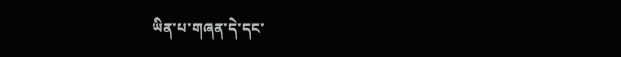ཡིན་པ་གཞན་དེ་དང་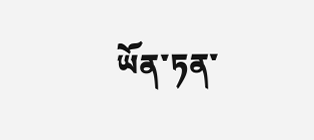ཡོན་ཏན་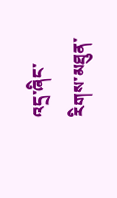འདྲ་ཞིང་རིགས་མཐུན་